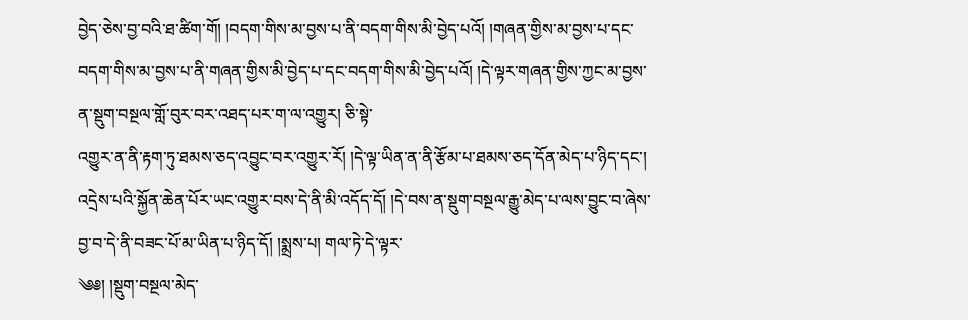བྱེད་ཅེས་བྱ་བའི་ཐ་ཚིག་གོ། །བདག་གིས་མ་བྱས་པ་ནི་བདག་གིས་མི་བྱེད་པའོ། །གཞན་གྱིས་མ་བྱས་པ་དང་བདག་གིས་མ་བྱས་པ་ནི་གཞན་གྱིས་མི་བྱེད་པ་དང་བདག་གིས་མི་བྱེད་པའོ། །དེ་ལྟར་གཞན་གྱིས་ཀྱང་མ་བྱས་ན་སྡུག་བསྔལ་གློ་བུར་བར་འཐད་པར་ག་ལ་འགྱུར། ཅི་སྟེ་
འགྱུར་ན་ནི་རྟག་ཏུ་ཐམས་ཅད་འབྱུང་བར་འགྱུར་རོ། །དེ་ལྟ་ཡིན་ན་ནི་རྩོམ་པ་ཐམས་ཅད་དོན་མེད་པ་ཉིད་དང་། འདྲེས་པའི་སྐྱོན་ཆེན་པོར་ཡང་འགྱུར་བས་དེ་ནི་མི་འདོད་དོ། །དེ་བས་ན་སྡུག་བསྔལ་རྒྱུ་མེད་པ་ལས་བྱུང་བ་ཞེས་བྱ་བ་དེ་ནི་བཟང་པོ་མ་ཡིན་པ་ཉིད་དོ། །སྨྲས་པ། གལ་ཏེ་དེ་ལྟར་
༄༅། །སྡུག་བསྔལ་མེད་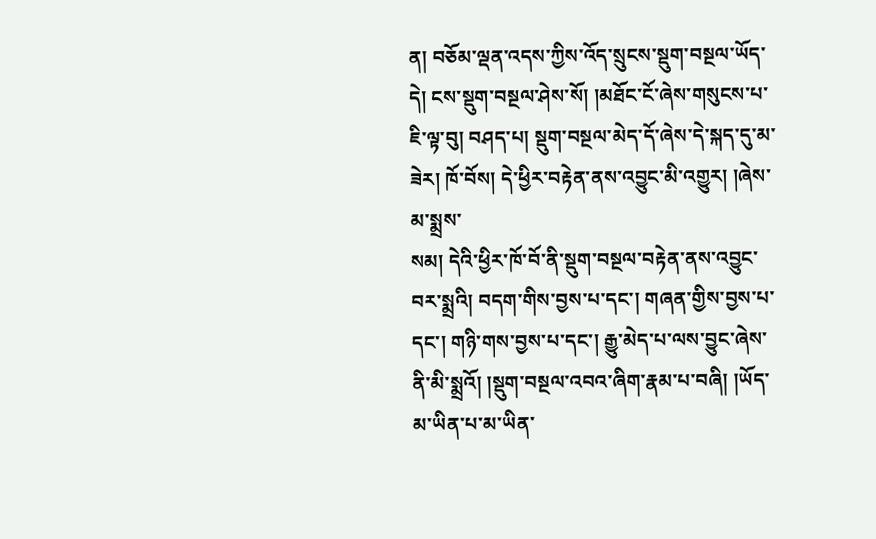ན། བཅོམ་ལྡན་འདས་ཀྱིས་འོད་སྲུངས་སྡུག་བསྔལ་ཡོད་དེ། ངས་སྡུག་བསྔལ་ཤེས་སོ། །མཐོང་ངོ་ཞེས་གསུངས་པ་ཇི་ལྟ་བུ། བཤད་པ། སྡུག་བསྔལ་མེད་དོ་ཞེས་དེ་སྐད་དུ་མ་ཟེར། ཁོ་བོས། དེ་ཕྱིར་བརྟེན་ནས་འབྱུང་མི་འགྱུར། །ཞེས་མ་སྨྲས་
སམ། དེའི་ཕྱིར་ཁོ་བོ་ནི་སྡུག་བསྔལ་བརྟེན་ནས་འབྱུང་བར་སྨྲའི། བདག་གིས་བྱས་པ་དང་། གཞན་གྱིས་བྱས་པ་དང་། གཉི་གས་བྱས་པ་དང་། རྒྱུ་མེད་པ་ལས་བྱུང་ཞེས་ནི་མི་སྨྲའོ། །སྡུག་བསྔལ་འབའ་ཞིག་རྣམ་པ་བཞི། །ཡོད་མ་ཡིན་པ་མ་ཡིན་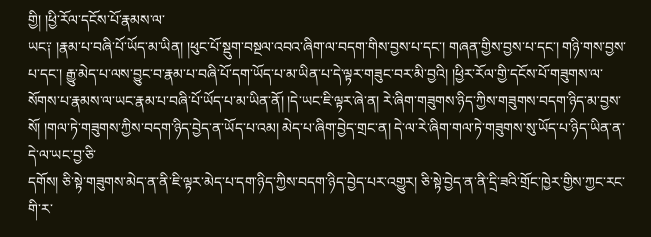གྱི། །ཕྱི་རོལ་དངོས་པོ་རྣམས་ལ་
ཡང༑ །རྣམ་པ་བཞི་པོ་ཡོད་མ་ཡིན། །ཕུང་པོ་སྡུག་བསྔལ་འབའ་ཞིག་ལ་བདག་གིས་བྱས་པ་དང་། གཞན་གྱིས་བྱས་པ་དང་། གཉི་གས་བྱས་པ་དང་། རྒྱུ་མེད་པ་ལས་བྱུང་བ་རྣམ་པ་བཞི་པོ་དག་ཡོད་པ་མ་ཡིན་པ་དེ་ལྟར་གཟུང་བར་མི་བྱའི། །ཕྱིར་རོལ་གྱི་དངོས་པོ་གཟུགས་ལ་
སོགས་པ་རྣམས་ལ་ཡང་རྣམ་པ་བཞི་པོ་ཡོད་པ་མ་ཡིན་ནོ། །དེ་ཡང་ཇི་ལྟར་ཞེ་ན། རེ་ཞིག་གཟུགས་ཉིད་ཀྱིས་གཟུགས་བདག་ཉིད་མ་བྱས་སོ། །གལ་ཏེ་གཟུགས་ཀྱིས་བདག་ཉིད་བྱེད་ན་ཡོད་པ་འམ། མེད་པ་ཞིག་བྱེད་གྲང་ན། དེ་ལ་རེ་ཞིག་གལ་ཏེ་གཟུགས་སུ་ཡོད་པ་ཉིད་ཡིན་ན་དེ་ལ་ཡང་བྱ་ཅི་
དགོས། ཅི་སྟེ་གཟུགས་མེད་ན་ནི་ཇི་ལྟར་མེད་པ་དག་ཉིད་ཀྱིས་བདག་ཉིད་བྱེད་པར་འགྱུར། ཅི་སྟེ་བྱེད་ན་ནི་དྲི་ཟའི་གྲོང་ཁྱེར་གྱིས་ཀྱང་རང་གི་ར་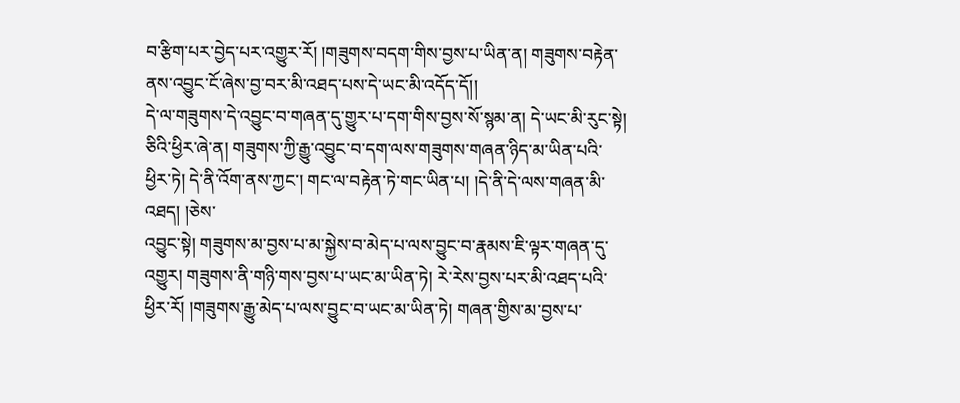བ་རྩིག་པར་བྱེད་པར་འགྱུར་རོ། །གཟུགས་བདག་གིས་བྱས་པ་ཡིན་ན། གཟུགས་བརྟེན་ནས་འབྱུང་ངོ་ཞེས་བྱ་བར་མི་འཐད་པས་དེ་ཡང་མི་འདོད་དོ།།
དེ་ལ་གཟུགས་དེ་འབྱུང་བ་གཞན་དུ་གྱུར་པ་དག་གིས་བྱས་སོ་སྙམ་ན། དེ་ཡང་མི་རུང་སྟེ། ཅིའི་ཕྱིར་ཞེ་ན། གཟུགས་ཀྱི་རྒྱུ་འབྱུང་བ་དག་ལས་གཟུགས་གཞན་ཉིད་མ་ཡིན་པའི་ཕྱིར་ཏེ། དེ་ནི་འོག་ནས་ཀྱང་། གང་ལ་བརྟེན་ཏེ་གང་ཡིན་པ། །དེ་ནི་དེ་ལས་གཞན་མི་འཐད། །ཅེས་
འབྱུང་སྟེ། གཟུགས་མ་བྱས་པ་མ་སྐྱེས་བ་མེད་པ་ལས་བྱུང་བ་རྣམས་ཇི་ལྟར་གཞན་དུ་འགྱུར། གཟུགས་ནི་གཉི་གས་བྱས་པ་ཡང་མ་ཡིན་ཏེ། རེ་རེས་བྱས་པར་མི་འཐད་པའི་ཕྱིར་རོ། །གཟུགས་རྒྱུ་མེད་པ་ལས་བྱུང་བ་ཡང་མ་ཡིན་ཏེ། གཞན་གྱིས་མ་བྱས་པ་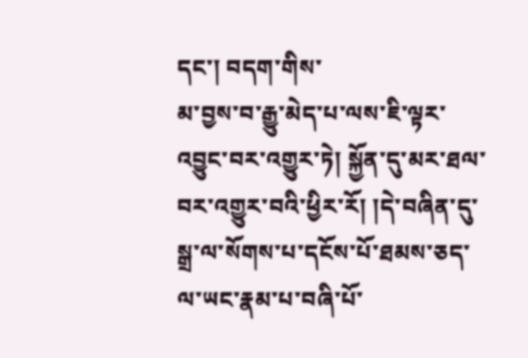དང་། བདག་གིས་
མ་བྱས་བ་རྒྱུ་མེད་པ་ལས་ཇི་ལྟར་འབྱུང་བར་འགྱུར་ཏེ། སྐྱོན་དུ་མར་ཐལ་བར་འགྱུར་བའི་ཕྱིར་རོ། །དེ་བཞིན་དུ་སྒྲ་ལ་སོགས་པ་དངོས་པོ་ཐམས་ཅད་ལ་ཡང་རྣམ་པ་བཞི་པོ་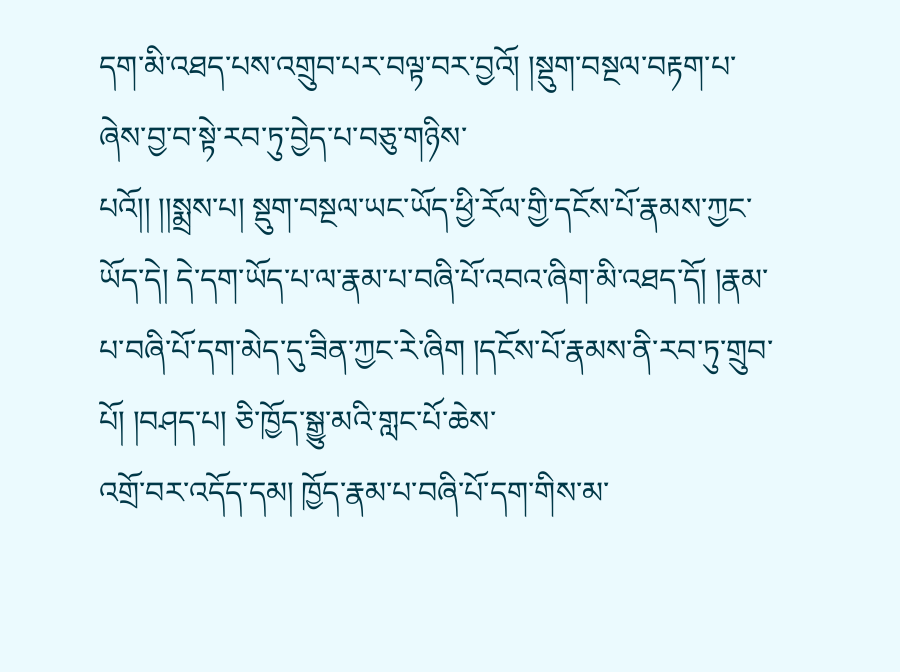དག་མི་འཐད་པས་འགྲུབ་པར་བལྟ་བར་བྱའོ། །སྡུག་བསྔལ་བརྟག་པ་ཞེས་བྱ་བ་སྟེ་རབ་ཏུ་བྱེད་པ་བཅུ་གཉིས་
པའོ།། །།སྨྲས་པ། སྡུག་བསྔལ་ཡང་ཡོད་ཕྱི་རོལ་གྱི་དངོས་པོ་རྣམས་ཀྱང་ཡོད་དེ། དེ་དག་ཡོད་པ་ལ་རྣམ་པ་བཞི་པོ་འབའ་ཞིག་མི་འཐད་དོ། །རྣམ་པ་བཞི་པོ་དག་མེད་དུ་ཟིན་ཀྱང་རེ་ཞིག །དངོས་པོ་རྣམས་ནི་རབ་ཏུ་གྲུབ་པོ། །བཤད་པ། ཅི་ཁྱོད་སྒྱུ་མའི་གླང་པོ་ཆེས་
འགྲོ་བར་འདོད་དམ། ཁྱོད་རྣམ་པ་བཞི་པོ་དག་གིས་མ་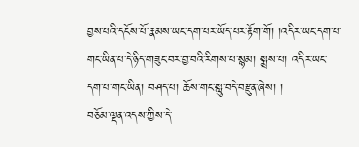བྱས་པའི་དངོས་པོ་རྣམས་ཡང་དག་པར་ཡོད་པར་རྟོག་གོ། །འདིར་ཡང་དག་པ་གང་ཡིན་པ་དེ་ཉིད་གཟུང་བར་བྱ་བའི་རིགས་པ་སྙམ། སྨྲས་པ། འདིར་ཡང་དག་པ་གང་ཡིན། བཤད་པ། ཆོས་གང་སླུ་བདེ་བརྫུན་ཞེས། །
བཅོམ་ལྡན་འདས་ཀྱིས་དེ་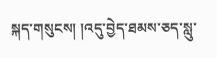སྐད་གསུངས། །འདུ་བྱེད་ཐམས་ཅད་སླུ་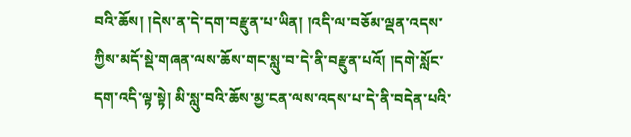བའི་ཆོས། །དེས་ན་དེ་དག་བརྫུན་པ་ཡིན། །འདི་ལ་བཅོམ་ལྡན་འདས་ཀྱིས་མདོ་སྡེ་གཞན་ལས་ཆོས་གང་སླུ་བ་དེ་ནི་བརྫུན་པའོ། །དགེ་སློང་དག་འདི་ལྟ་སྟེ། མི་སླུ་བའི་ཆོས་མྱ་ངན་ལས་འདས་པ་དེ་ནི་བདེན་པའི་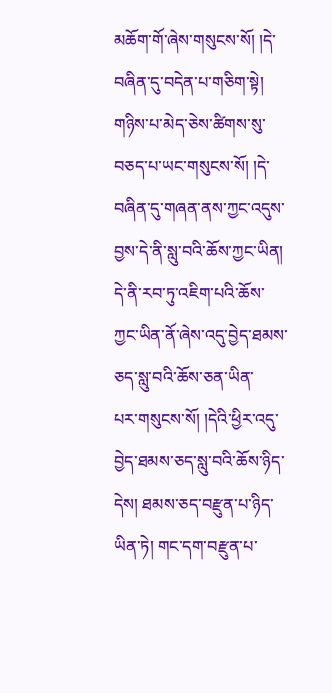མཆོག་གོ་ཞེས་གསུངས་སོ། །དེ་བཞིན་དུ་བདེན་པ་གཅིག་སྟེ། གཉིས་པ་མེད་ཅེས་ཚིགས་སུ་བཅད་པ་ཡང་གསུངས་སོ། །དེ་བཞིན་དུ་གཞན་ནས་ཀྱང་འདུས་བྱས་དེ་ནི་སླུ་བའི་ཆོས་ཀྱང་ཡིན། དེ་ནི་རབ་ཏུ་འཇིག་པའི་ཆོས་ཀྱང་ཡིན་ནོ་ཞེས་འདུ་བྱེད་ཐམས་ཅད་སླུ་བའི་ཆོས་ཅན་ཡིན་
པར་གསུངས་སོ། །དེའི་ཕྱིར་འདུ་བྱེད་ཐམས་ཅད་སླུ་བའི་ཆོས་ཉིད་དེས། ཐམས་ཅད་བརྫུན་པ་ཉིད་ཡིན་ཏེ། གང་དག་བརྫུན་པ་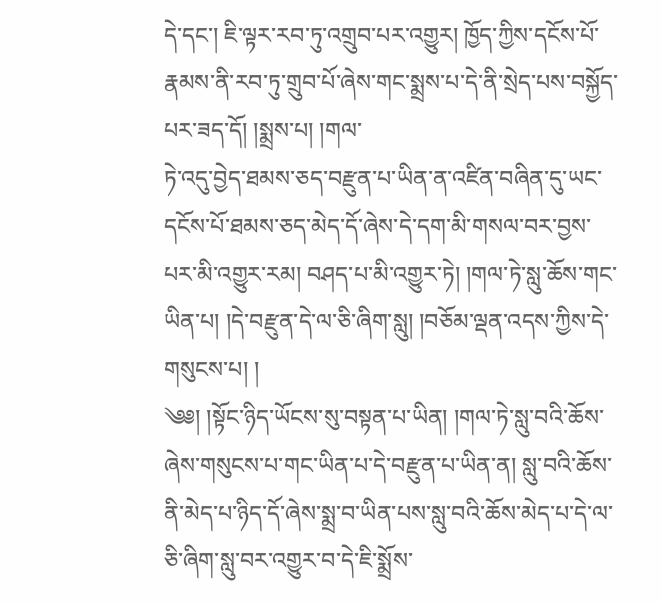དེ་དང་། ཇི་ལྟར་རབ་ཏུ་འགྲུབ་པར་འགྱུར། ཁྱོད་ཀྱིས་དངོས་པོ་རྣམས་ནི་རབ་ཏུ་གྲུབ་པོ་ཞེས་གང་སྨྲས་པ་དེ་ནི་སྲེད་པས་བསྐྱོད་པར་ཟད་དོ། །སྨྲས་པ། །གལ་
ཏེ་འདུ་བྱེད་ཐམས་ཅད་བརྫུན་པ་ཡིན་ན་འཛིན་བཞིན་དུ་ཡང་དངོས་པོ་ཐམས་ཅད་མེད་དོ་ཞེས་དེ་དག་མི་གསལ་བར་བྱས་པར་མི་འགྱུར་རམ། བཤད་པ་མི་འགྱུར་ཏེ། །གལ་ཏེ་སླུ་ཆོས་གང་ཡིན་པ། །དེ་བརྫུན་དེ་ལ་ཅི་ཞིག་སླུ། །བཅོམ་ལྡན་འདས་ཀྱིས་དེ་གསུངས་པ། །
༄༅། །སྟོང་ཉིད་ཡོངས་སུ་བསྟན་པ་ཡིན། །གལ་ཏེ་སླུ་བའི་ཆོས་ཞེས་གསུངས་པ་གང་ཡིན་པ་དེ་བརྫུན་པ་ཡིན་ན། སླུ་བའི་ཆོས་ནི་མེད་པ་ཉིད་དོ་ཞེས་སྨྲ་བ་ཡིན་པས་སླུ་བའི་ཆོས་མེད་པ་དེ་ལ་ཅི་ཞིག་སླུ་བར་འགྱུར་བ་དེ་ཇི་སྨྲོས་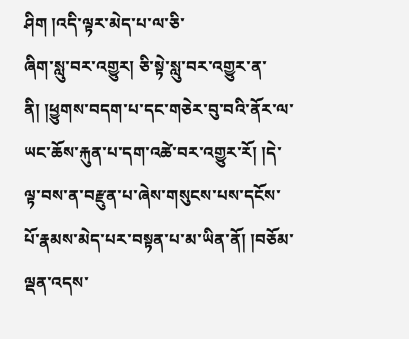ཤིག །འདི་ལྟར་མེད་པ་ལ་ཅི་
ཞིག་སླུ་བར་འགྱུར། ཅི་སྟེ་སླུ་བར་འགྱུར་ན་ནི། །ཕྱུགས་བདག་པ་དང་གཅེར་བུ་བའི་ནོར་ལ་ཡང་ཆོས་རྐུན་པ་དག་འཚེ་བར་འགྱུར་རོ། །དེ་ལྟ་བས་ན་བརྫུན་པ་ཞེས་གསུངས་པས་དངོས་པོ་རྣམས་མེད་པར་བསྟན་པ་མ་ཡིན་ནོ། །བཅོམ་ལྡན་འདས་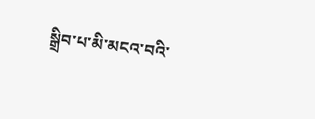སྒྲིབ་པ་མི་མངའ་བའི་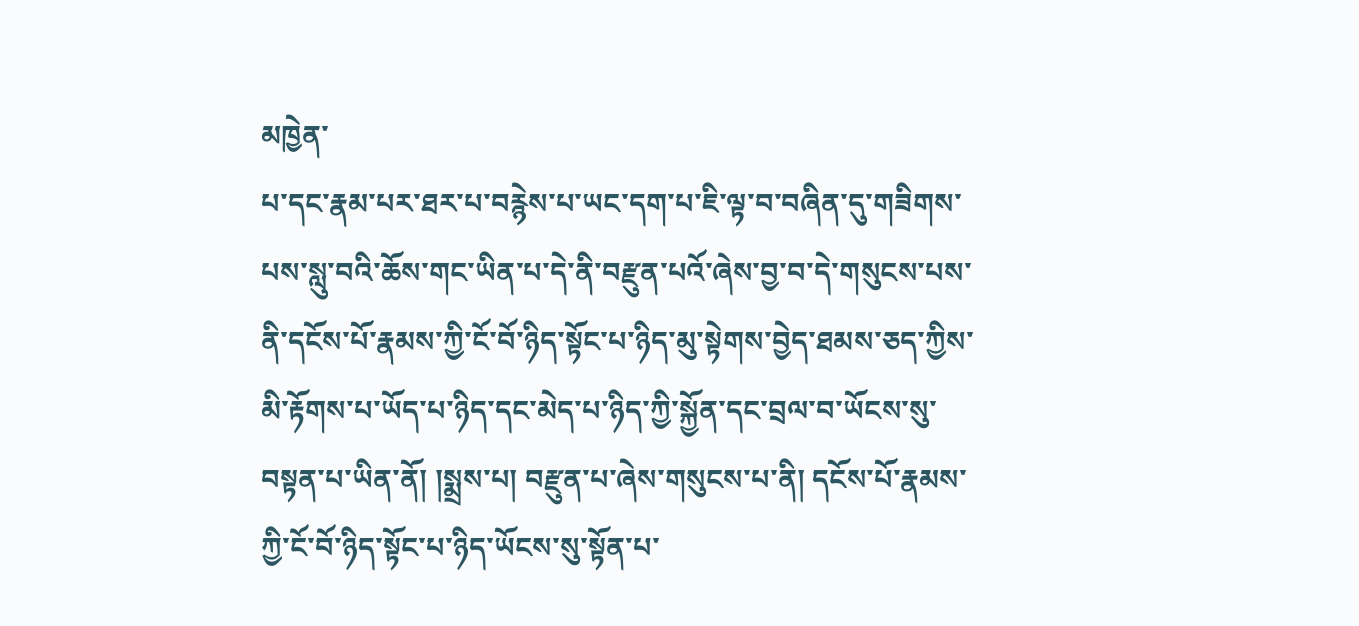མཁྱེན་
པ་དང་རྣམ་པར་ཐར་པ་བརྙེས་པ་ཡང་དག་པ་ཇི་ལྟ་བ་བཞིན་དུ་གཟིགས་པས་སླུ་བའི་ཆོས་གང་ཡིན་པ་དེ་ནི་བརྫུན་པའོ་ཞེས་བྱ་བ་དེ་གསུངས་པས་ནི་དངོས་པོ་རྣམས་ཀྱི་ངོ་བོ་ཉིད་སྟོང་པ་ཉིད་མུ་སྟེགས་བྱེད་ཐམས་ཅད་ཀྱིས་མི་རྟོགས་པ་ཡོད་པ་ཉིད་དང་མེད་པ་ཉིད་ཀྱི་སྐྱོན་དང་བྲལ་བ་ཡོངས་སུ་
བསྟན་པ་ཡིན་ནོ། །སྨྲས་པ། བརྫུན་པ་ཞེས་གསུངས་པ་ནི། དངོས་པོ་རྣམས་ཀྱི་ངོ་བོ་ཉིད་སྟོང་པ་ཉིད་ཡོངས་སུ་སྟོན་པ་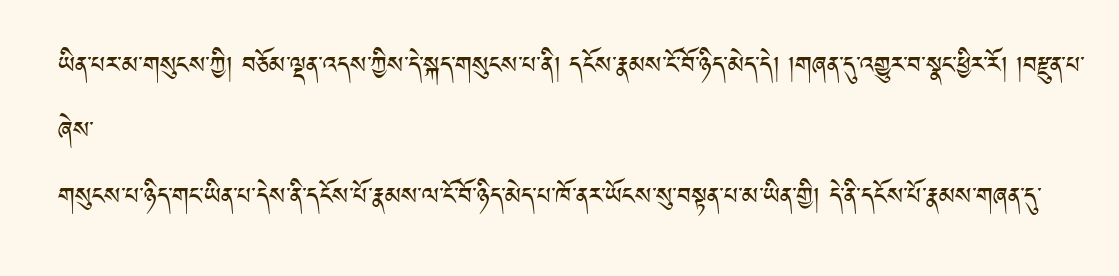ཡིན་པར་མ་གསུངས་ཀྱི། བཅོམ་ལྡན་འདས་ཀྱིས་དེ་སྐད་གསུངས་པ་ནི། དངོས་རྣམས་ངོ་བོ་ཉིད་མེད་དེ། །གཞན་དུ་འགྱུར་བ་སྣང་ཕྱིར་རོ། །བརྫུན་པ་ཞེས་
གསུངས་པ་ཉིད་གང་ཡིན་པ་དེས་ནི་དངོས་པོ་རྣམས་ལ་ངོ་བོ་ཉིད་མེད་པ་ཁོ་ནར་ཡོངས་སུ་བསྟན་པ་མ་ཡིན་གྱི། དེ་ནི་དངོས་པོ་རྣམས་གཞན་དུ་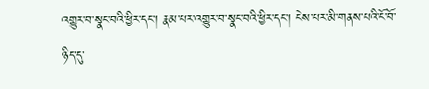འགྱུར་བ་སྣང་བའི་ཕྱིར་དང་། རྣམ་པར་འགྱུར་བ་སྣང་བའི་ཕྱིར་དང་། ངེས་པར་མི་གནས་པའི་ངོ་བོ་ཉིད་དུ་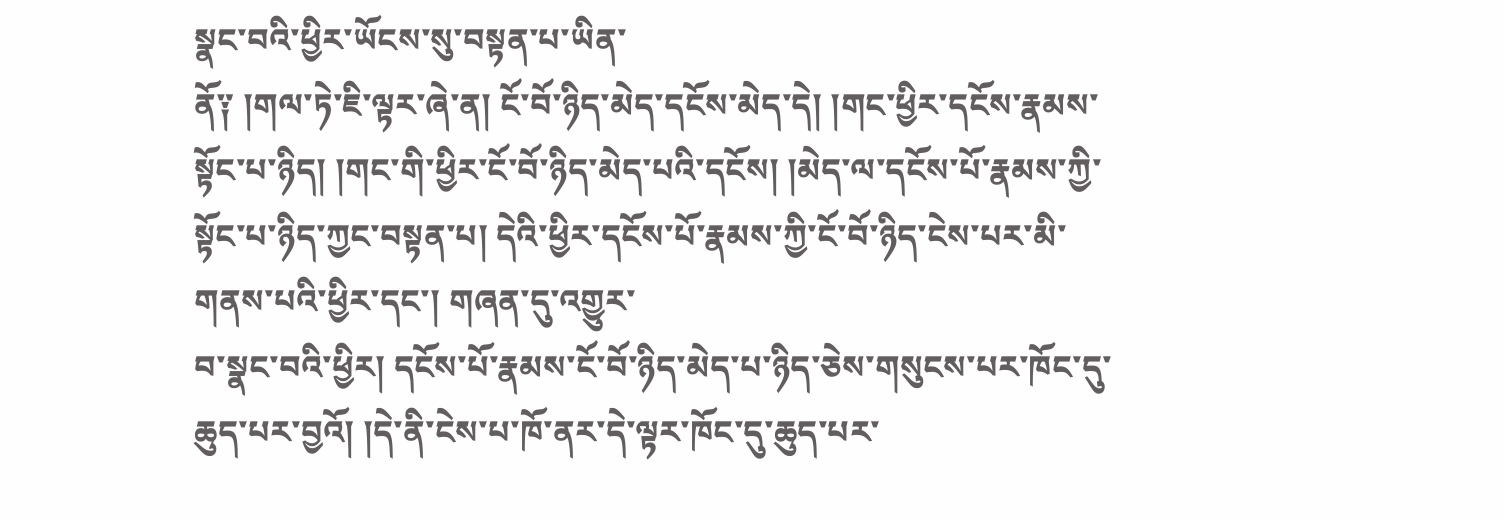སྣང་བའི་ཕྱིར་ཡོངས་སུ་བསྟན་པ་ཡིན་
ནོ༑ །གལ་ཏེ་ཇི་ལྟར་ཞེ་ན། ངོ་བོ་ཉིད་མེད་དངོས་མེད་དེ། །གང་ཕྱིར་དངོས་རྣམས་སྟོང་པ་ཉིད། །གང་གི་ཕྱིར་ངོ་བོ་ཉིད་མེད་པའི་དངོས། །མེད་ལ་དངོས་པོ་རྣམས་ཀྱི་སྟོང་པ་ཉིད་ཀྱང་བསྟན་པ། དེའི་ཕྱིར་དངོས་པོ་རྣམས་ཀྱི་ངོ་བོ་ཉིད་ངེས་པར་མི་གནས་པའི་ཕྱིར་དང་། གཞན་དུ་འགྱུར་
བ་སྣང་བའི་ཕྱིར། དངོས་པོ་རྣམས་ངོ་བོ་ཉིད་མེད་པ་ཉིད་ཅེས་གསུངས་པར་ཁོང་དུ་ཆུད་པར་བྱའོ། །དེ་ནི་ངེས་པ་ཁོ་ནར་དེ་ལྟར་ཁོང་དུ་ཆུད་པར་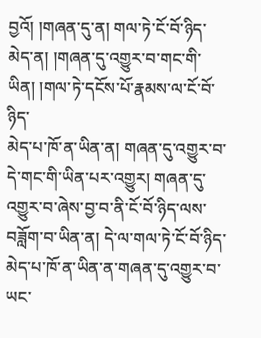བྱའོ། །གཞན་དུ་ན། གལ་ཏེ་ངོ་བོ་ཉིད་མེད་ན། །གཞན་དུ་འགྱུར་བ་གང་གི་ཡིན། །གལ་ཏེ་དངོས་པོ་རྣམས་ལ་ངོ་བོ་ཉིད་
མེད་པ་ཁོ་ན་ཡིན་ན། གཞན་དུ་འགྱུར་བ་དེ་གང་གི་ཡིན་པར་འགྱུར། གཞན་དུ་འགྱུར་བ་ཞེས་བྱ་བ་ནི་ངོ་བོ་ཉིད་ལས་བཟློག་བ་ཡིན་ན། དེ་ལ་གལ་ཏེ་ངོ་བོ་ཉིད་མེད་པ་ཁོ་ན་ཡིན་ན་གཞན་དུ་འགྱུར་བ་ཡང་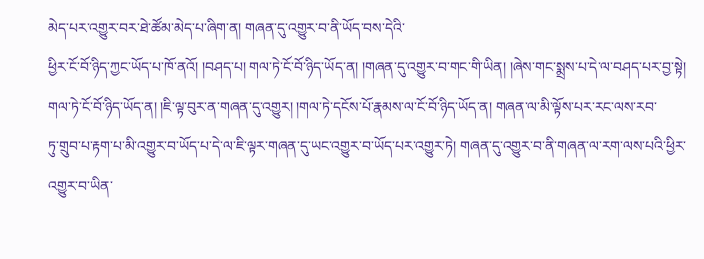མེད་པར་འགྱུར་བར་ཐེ་ཚོམ་མེད་པ་ཞིག་ན། གཞན་དུ་འགྱུར་བ་ནི་ཡོད་བས་དེའི་
ཕྱིར་ངོ་བོ་ཉིད་ཀྱང་ཡོད་པ་ཁོ་ནའོ། །བཤད་པ། གལ་ཏེ་ངོ་བོ་ཉིད་ཡོད་ན། །གཞན་དུ་འགྱུར་བ་གང་གི་ཡིན། །ཞེས་གང་སྨྲས་པ་དེ་ལ་བཤད་པར་བྱ་སྟེ། གལ་ཏེ་ངོ་བོ་ཉིད་ཡོད་ན། །ཇི་ལྟ་བུར་ན་གཞན་དུ་འགྱུར། །གལ་ཏེ་དངོས་པོ་རྣམས་ལ་ངོ་བོ་ཉིད་ཡོད་ན། གཞན་ལ་མི་ལྟོས་པར་རང་ལས་རབ་
ཏུ་གྲུབ་པ་རྟག་པ་མི་འགྱུར་བ་ཡོད་པ་དེ་ལ་ཇི་ལྟར་གཞན་དུ་ཡང་འགྱུར་བ་ཡོད་པར་འགྱུར་ཏེ། གཞན་དུ་འགྱུར་བ་ནི་གཞན་ལ་རག་ལས་པའི་ཕྱིར་འགྱུར་བ་ཡིན་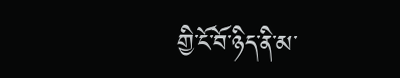གྱི་ངོ་བོ་ཉིད་ནི་མ་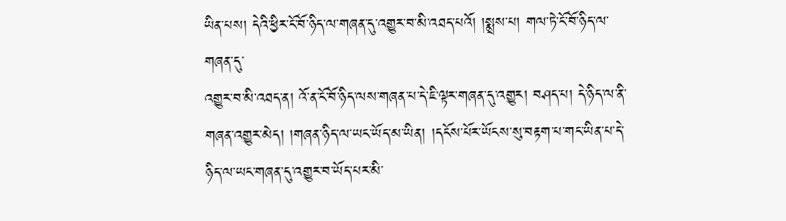ཡིན་པས། དེའི་ཕྱིར་ངོ་བོ་ཉིད་ལ་གཞན་དུ་འགྱུར་བ་མི་འཐད་པའོ། །སྨྲས་པ། གལ་ཏེ་ངོ་བོ་ཉིད་ལ་གཞན་དུ་
འགྱུར་བ་མི་འཐད་ན། འོ་ན་ངོ་བོ་ཉིད་ལས་གཞན་པ་དེ་ཇི་ལྟར་གཞན་དུ་འགྱུར། བཤད་པ། དེ་ཉིད་ལ་ནི་གཞན་འགྱུར་མེད། །གཞན་ཉིད་ལ་ཡང་ཡོད་མ་ཡིན། །དངོས་པོར་ཡོངས་སུ་བརྟག་པ་གང་ཡིན་པ་དེ་ཉིད་ལ་ཡང་གཞན་དུ་འགྱུར་བ་ཡོད་པར་མི་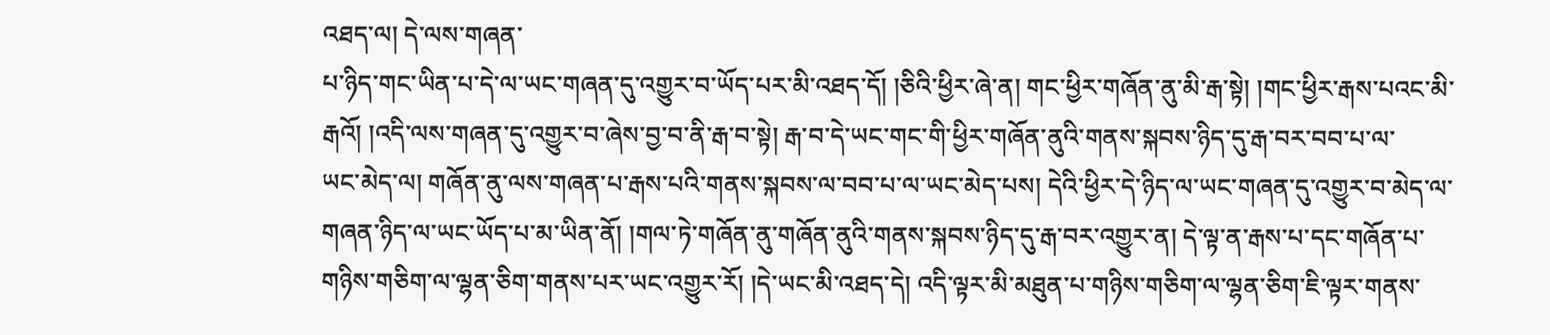འཐད་ལ། དེ་ལས་གཞན་
པ་ཉིད་གང་ཡིན་པ་དེ་ལ་ཡང་གཞན་དུ་འགྱུར་བ་ཡོད་པར་མི་འཐད་དོ། །ཅིའི་ཕྱིར་ཞེ་ན། གང་ཕྱིར་གཞོན་ནུ་མི་རྒ་སྟེ། །གང་ཕྱིར་རྒས་པའང་མི་རྒའོ། །འདི་ལས་གཞན་དུ་འགྱུར་བ་ཞེས་བྱ་བ་ནི་རྒ་བ་སྟེ། རྒ་བ་དེ་ཡང་གང་གི་ཕྱིར་གཞོན་ནུའི་གནས་སྐབས་ཉིད་དུ་རྒ་བར་བབ་པ་ལ་
ཡང་མེད་ལ། གཞོན་ནུ་ལས་གཞན་པ་རྒས་པའི་གནས་སྐབས་ལ་བབ་པ་ལ་ཡང་མེད་པས། དེའི་ཕྱིར་དེ་ཉིད་ལ་ཡང་གཞན་དུ་འགྱུར་བ་མེད་ལ་གཞན་ཉིད་ལ་ཡང་ཡོད་པ་མ་ཡིན་ནོ། །གལ་ཏེ་གཞོན་ནུ་གཞོན་ནུའི་གནས་སྐབས་ཉིད་དུ་རྒ་བར་འགྱུར་ན། དེ་ལྟ་ན་རྒས་པ་དང་གཞོན་པ་
གཉིས་གཅིག་ལ་ལྷན་ཅིག་གནས་པར་ཡང་འགྱུར་རོ། །དེ་ཡང་མི་འཐད་དེ། འདི་ལྟར་མི་མཐུན་པ་གཉིས་གཅིག་ལ་ལྷན་ཅིག་ཇི་ལྟར་གནས་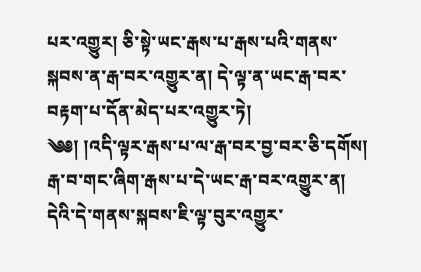པར་འགྱུར། ཅི་སྟེ་ཡང་རྒས་པ་རྒས་པའི་གནས་སྐབས་ན་རྒ་བར་འགྱུར་ན། དེ་ལྟ་ན་ཡང་རྒ་བར་བརྟག་པ་དོན་མེད་པར་འགྱུར་ཏེ།
༄༅། །འདི་ལྟར་རྒས་པ་ལ་རྒ་བར་བྱ་བར་ཅི་དགོས། རྒ་བ་གང་ཞིག་རྒས་པ་དེ་ཡང་རྒ་བར་འགྱུར་ན། དེའི་དེ་གནས་སྐབས་ཇི་ལྟ་བུར་འགྱུར་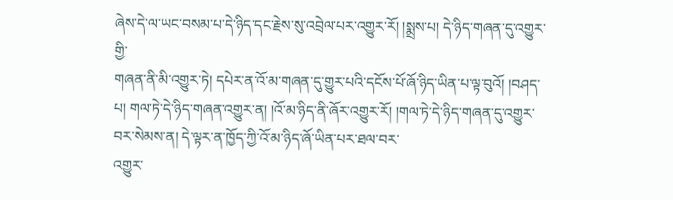ཞེས་དེ་ལ་ཡང་བསམ་པ་དེ་ཉིད་དང་རྗེས་སུ་འབྲེལ་པར་འགྱུར་རོ། །སྨྲས་པ། དེ་ཉིད་གཞན་དུ་འགྱུར་གྱི་
གཞན་ནི་མི་འགྱུར་ཏེ། དཔེར་ན་འོ་མ་གཞན་དུ་གྱུར་པའི་དངོས་པོ་ཞོ་ཉིད་ཡིན་པ་ལྟ་བུའོ། །བཤད་པ། གལ་ཏེ་དེ་ཉིད་གཞན་འགྱུར་ན། །འོ་མ་ཉིད་ནི་ཞོར་འགྱུར་རོ། །གལ་ཏེ་དེ་ཉིད་གཞན་དུ་འགྱུར་བར་སེམས་ན། དེ་ལྟར་ན་ཁྱོད་ཀྱི་འོ་མ་ཉིད་ཞོ་ཡིན་པར་ཐལ་བར་
འགྱུར་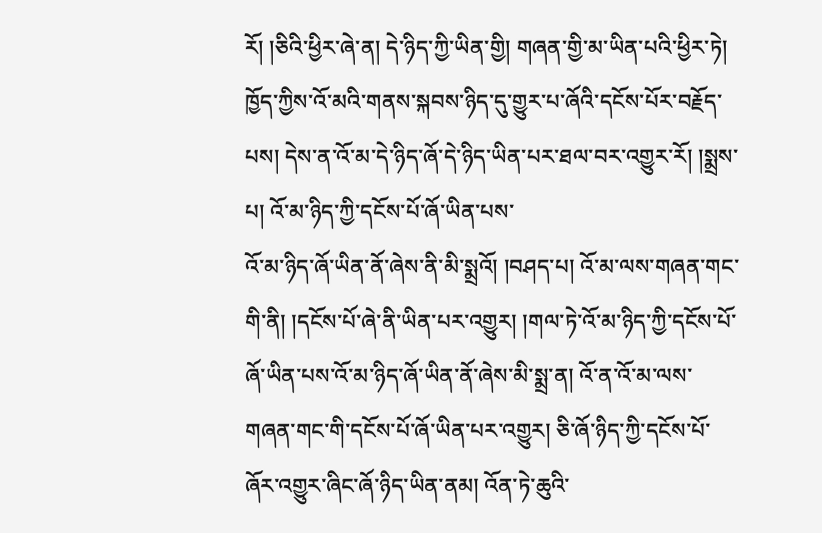རོ། །ཅིའི་ཕྱིར་ཞེ་ན། དེ་ཉིད་ཀྱི་ཡིན་གྱི། གཞན་གྱི་མ་ཡིན་པའི་ཕྱིར་ཏེ། ཁྱོད་ཀྱིས་འོ་མའི་གནས་སྐབས་ཉིད་དུ་གྱུར་པ་ཞོའི་དངོས་པོར་བརྗོད་པས། དེས་ན་འོ་མ་དེ་ཉིད་ཞོ་དེ་ཉིད་ཡིན་པར་ཐལ་བར་འགྱུར་རོ། །སྨྲས་པ། འོ་མ་ཉིད་ཀྱི་དངོས་པོ་ཞོ་ཡིན་པས་
འོ་མ་ཉིད་ཞོ་ཡིན་ནོ་ཞེས་ནི་མི་སྨྲའོ། །བཤད་པ། འོ་མ་ལས་གཞན་གང་གི་ནི། །དངོས་པོ་ཞེ་ནི་ཡིན་པར་འགྱུར། །གལ་ཏེ་འོ་མ་ཉིད་ཀྱི་དངོས་པོ་ཞོ་ཡིན་པས་འོ་མ་ཉིད་ཞོ་ཡིན་ནོ་ཞེས་མི་སྨྲ་ན། འོ་ན་འོ་མ་ལས་གཞན་གང་གི་དངོས་པོ་ཞོ་ཡིན་པར་འགྱུར། ཅི་ཞོ་ཉིད་ཀྱི་དངོས་པོ་
ཞོར་འགྱུར་ཞིང་ཞོ་ཉིད་ཡིན་ནམ། འོན་ཏེ་ཆུའི་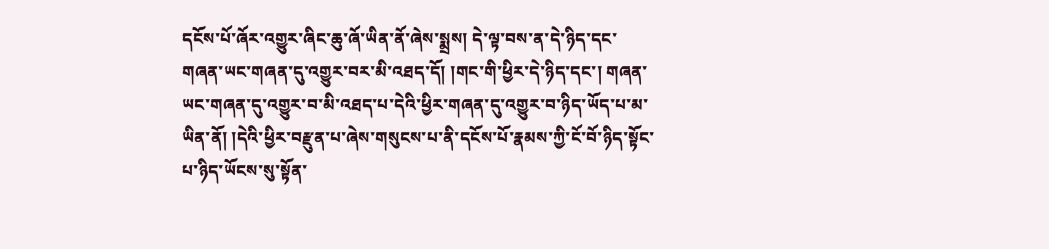དངོས་པོ་ཞོར་འགྱུར་ཞིང་ཆུ་ཞོ་ཡིན་ནོ་ཞེས་སྨྲས། དེ་ལྟ་བས་ན་དེ་ཉིད་དང་གཞན་ཡང་གཞན་དུ་འགྱུར་བར་མི་འཐད་དོ། །གང་གི་ཕྱིར་དེ་ཉིད་དང་། གཞན་ཡང་གཞན་དུ་འགྱུར་བ་མི་འཐད་པ་དེའི་ཕྱིར་གཞན་དུ་འགྱུར་བ་ཉིད་ཡོད་པ་མ་
ཡིན་ནོ། །དེའི་ཕྱིར་བརྫུན་པ་ཞེས་གསུངས་པ་ནི་དངོས་པོ་རྣམས་ཀྱི་ངོ་བོ་ཉིད་སྟོང་པ་ཉིད་ཡོངས་སུ་སྟོན་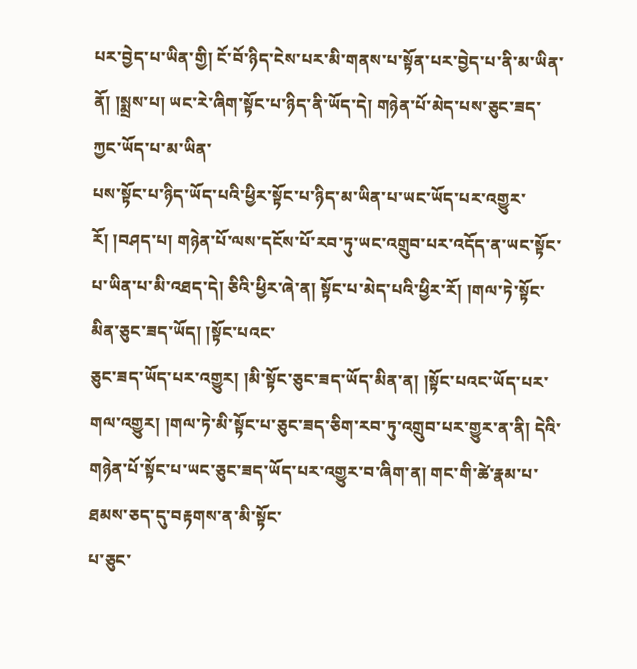པར་བྱེད་པ་ཡིན་གྱི། ངོ་བོ་ཉིད་ངེས་པར་མི་གནས་པ་སྟོན་པར་བྱེད་པ་ནི་མ་ཡིན་ནོ། །སྨྲས་པ། ཡང་རེ་ཞིག་སྟོང་པ་ཉིད་ནི་ཡོད་དེ། གཉེན་པོ་མེད་པས་ཅུང་ཟད་ཀྱང་ཡོད་པ་མ་ཡིན་
པས་སྟོང་པ་ཉིད་ཡོད་པའི་ཕྱིར་སྟོང་པ་ཉིད་མ་ཡིན་པ་ཡང་ཡོད་པར་འགྱུར་རོ། །བཤད་པ། གཉེན་པོ་ལས་དངོས་པོ་རབ་ཏུ་ཡང་འགྲུབ་པར་འདོད་ན་ཡང་སྟོང་པ་ཡིན་པ་མི་འཐད་དེ། ཅིའི་ཕྱིར་ཞེ་ན། སྟོང་པ་མེད་པའི་ཕྱིར་རོ། །གལ་ཏེ་སྟོང་མིན་ཅུང་ཟད་ཡོད། །སྟོང་པའང་
ཅུང་ཟད་ཡོད་པར་འགྱུར། །མི་སྟོང་ཅུང་ཟད་ཡོད་མིན་ན། །སྟོང་པའང་ཡོད་པར་གལ་འགྱུར། །གལ་ཏེ་མི་སྟོང་པ་ཅུང་ཟད་ཅིག་རབ་ཏུ་འགྲུབ་པར་གྱུར་ན་ནི། དེའི་གཉེན་པོ་སྟོང་པ་ཡང་ཅུང་ཟད་ཡོད་པར་འགྱུར་བ་ཞིག་ན། གང་གི་ཚེ་རྣམ་པ་ཐམས་ཅད་དུ་བརྟགས་ན་མི་སྟོང་
པ་ཅུང་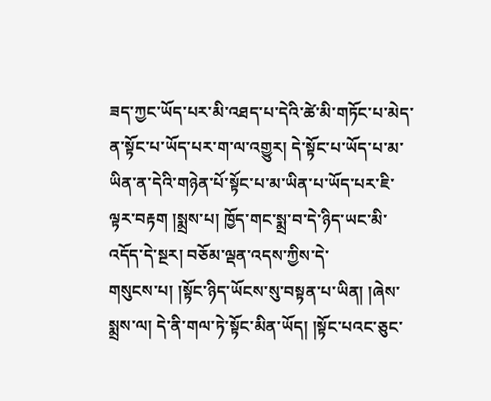ཟད་ཀྱང་ཡོད་པར་མི་འཐད་པ་དེའི་ཚེ་མི་གཏོང་པ་མེད་ན་སྟོང་པ་ཡོད་པར་ག་ལ་འགྱུར། དེ་སྟོང་པ་ཡོད་པ་མ་ཡིན་ན་དེའི་གཉེན་པོ་སྟོང་པ་མ་ཡིན་པ་ཡོད་པར་ཇི་ལྟར་བརྟག །སྨྲས་པ། ཁྱོད་གང་སྨྲ་བ་དེ་ཉིད་ཡང་མི་འདོད་དེ་སྔར། བཅོམ་ལྡན་འདས་ཀྱིས་དེ་
གསུངས་པ། །སྟོང་ཉིད་ཡོངས་སུ་བསྟན་པ་ཡིན། །ཞེས་སྨྲས་ལ། དེ་ནི་གལ་ཏེ་སྟོང་མིན་ཡོད། །སྟོང་པའང་ཅུང་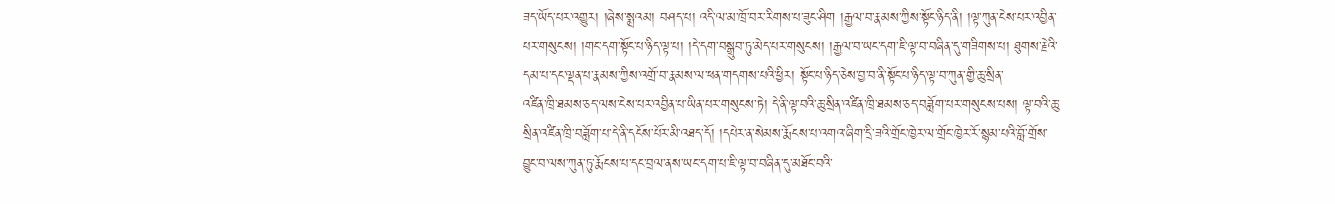ཟད་ཡོད་པར་འགྱུར། །ཞེས་སྨྲའམ། བཤད་པ། འདི་ལ་མ་ཁྲོ་བར་རིགས་པ་ཟུང་ཤིག །རྒྱལ་བ་རྣམས་ཀྱིས་སྟོང་ཉིད་ནི། །ལྟ་ཀུན་ངེས་པར་འབྱིན་
པར་གསུངས། །གང་དག་སྟོང་པ་ཉིད་ལྟ་པ། །དེ་དག་བསྒྲུབ་ཏུ་མེད་པར་གསུངས། །རྒྱལ་བ་ཡང་དག་ཇི་ལྟ་བ་བཞིན་དུ་གཟིགས་པ། ཐུགས་རྗེའི་དམ་པ་དང་ལྡན་པ་རྣམས་ཀྱིས་འགྲོ་བ་རྣམས་ལ་ཕན་གདགས་པའི་ཕྱིར། སྟོང་པ་ཉིད་ཅེས་བྱ་བ་ནི་སྟོང་པ་ཉིད་ལྟ་བ་ཀུན་གྱི་ཆུ་སྲིན་
འཛིན་ཁྲི་ཐམས་ཅད་ལས་ངེས་པར་འབྱིན་པ་ཡིན་པར་གསུངས་ཏེ། དེ་ནི་ལྟ་བའི་ཆུ་སྲིན་འཛིན་ཁྲི་ཐམས་ཅད་བཟློག་པར་གསུངས་པས། ལྟ་བའི་ཆུ་སྲིན་འཛིན་ཁྲི་བཟློག་པ་དེ་ནི་དངོས་པོར་མི་འཐད་དོ། །དཔེར་ན་སེམས་རྨོངས་པ་འགའ་ཞིག་དྲི་ཟའི་གྲོང་ཁྱེར་ལ་གྲོང་ཁྱེར་རོ་སྙམ་པའི་བློ་གྲོས་
བྱུང་བ་ལས་ཀུན་ཏུ་རྨོངས་པ་དང་བྲལ་ནས་ཡང་དག་པ་ཇི་ལྟ་བ་བཞིན་དུ་མཐོང་བའི་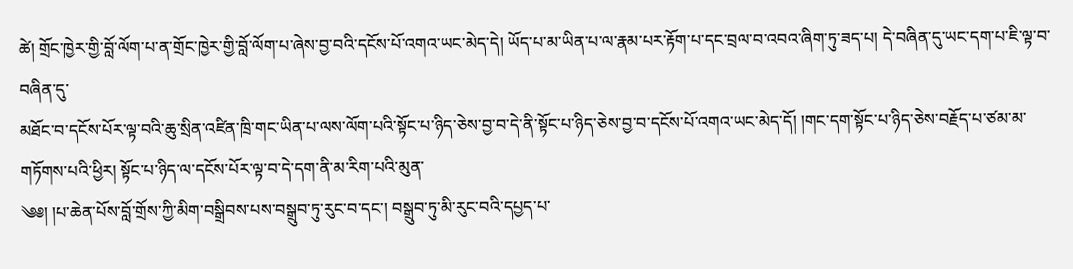ཚེ། གྲོང་ཁྱེར་གྱི་བློ་ལོག་པ་ན་གྲོང་ཁྱེར་གྱི་བློ་ལོག་པ་ཞེས་བྱ་བའི་དངོས་པོ་འགའ་ཡང་མེད་དེ། ཡོད་པ་མ་ཡིན་པ་ལ་རྣམ་པར་རྟོག་པ་དང་བྲལ་བ་འབའ་ཞིག་ཏུ་ཟད་པ། དེ་བཞིན་དུ་ཡང་དག་པ་ཇི་ལྟ་བ་བཞིན་དུ་
མཐོང་བ་དངོས་པོར་ལྟ་བའི་ཆུ་སྲིན་འཛིན་ཁྲི་གང་ཡིན་པ་ལས་ལོག་པའི་སྟོང་པ་ཉིད་ཅེས་བྱ་བ་དེ་ནི་སྟོང་པ་ཉིད་ཅེས་བྱ་བ་དངོས་པོ་འགའ་ཡང་མེད་དོ། །གང་དག་སྟོང་པ་ཉིད་ཅེས་བརྗོད་པ་ཙམ་མ་གཏོགས་པའི་ཕྱིར། སྟོང་པ་ཉིད་ལ་དངོས་པོར་ལྟ་བ་དེ་དག་ནི་མ་རིག་པའི་མུན་
༄༅། །པ་ཆེན་པོས་བློ་གྲོས་ཀྱི་མིག་བསྒྲིབས་པས་བསྒྲུབ་ཏུ་རུང་བ་དང་། བསྒྲུབ་ཏུ་མི་རུང་བའི་དཔྱད་པ་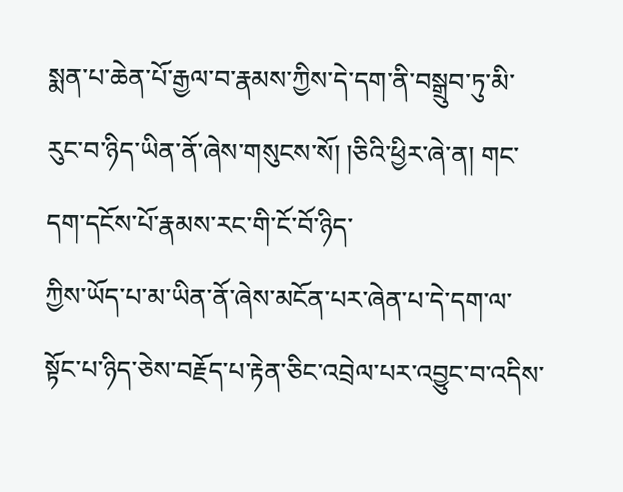སྨན་པ་ཆེན་པོ་རྒྱལ་བ་རྣམས་ཀྱིས་དེ་དག་ནི་བསྒྲུབ་ཏུ་མི་རུང་བ་ཉིད་ཡིན་ནོ་ཞེས་གསུངས་སོ། །ཅིའི་ཕྱིར་ཞེ་ན། གང་དག་དངོས་པོ་རྣམས་རང་གི་ངོ་བོ་ཉིད་
ཀྱིས་ཡོད་པ་མ་ཡིན་ནོ་ཞེས་མངོན་པར་ཞེན་པ་དེ་དག་ལ་སྟོང་པ་ཉིད་ཅེས་བརྗོད་པ་རྟེན་ཅིང་འབྲེལ་པར་འབྱུང་བ་འདིས་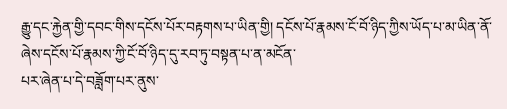རྒྱུ་དང་རྐྱེན་གྱི་དབང་གིས་དངོས་པོར་བརྟགས་པ་ཡིན་གྱི། དངོས་པོ་རྣམས་ངོ་བོ་ཉིད་ཀྱིས་ཡོད་པ་མ་ཡིན་ནོ་ཞེས་དངོས་པོ་རྣམས་ཀྱི་ངོ་བོ་ཉིད་དུ་རབ་ཏུ་བསྟན་པ་ན་མངོན་
པར་ཞེན་པ་དེ་བཟློག་པར་ནུས་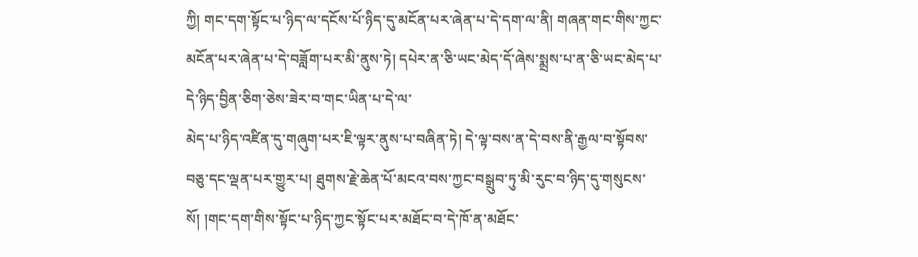ཀྱི། གང་དག་སྟོང་པ་ཉིད་ལ་དངོས་པོ་ཉིད་དུ་མངོན་པར་ཞེན་པ་དེ་དག་ལ་ནི། གཞན་གང་གིས་ཀྱང་མངོན་པར་ཞེན་པ་དེ་བཟློག་པར་མི་ནུས་ཏེ། དཔེར་ན་ཅི་ཡང་མེད་དོ་ཞེས་སྨྲས་པ་ན་ཅི་ཡང་མེད་པ་དེ་ཉིད་བྱིན་ཅིག་ཅེས་ཟེར་བ་གང་ཡིན་པ་དེ་ལ་
མེད་པ་ཉིད་འཛིན་དུ་གཞུག་པར་ཇི་ལྟར་ནུས་པ་བཞིན་ཏེ། དེ་ལྟ་བས་ན་དེ་བས་ནི་རྒྱལ་བ་སྟོབས་བཅུ་དང་ལྡན་པར་གྱུར་པ། ཐུགས་རྗེ་ཆེན་པོ་མངའ་བས་ཀྱང་བསྒྲུབ་ཏུ་མི་རུང་བ་ཉིད་དུ་གསུངས་སོ། །གང་དག་གིས་སྟོང་པ་ཉིད་ཀྱང་སྟོང་པར་མཐོང་བ་དེ་ཁོ་ན་མཐོང་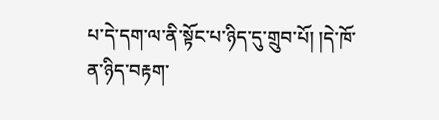པ་དེ་དག་ལ་ནི་སྟོང་པ་ཉིད་དུ་གྲུབ་པོ། །དེ་ཁོ་ན་ཉིད་བརྟག་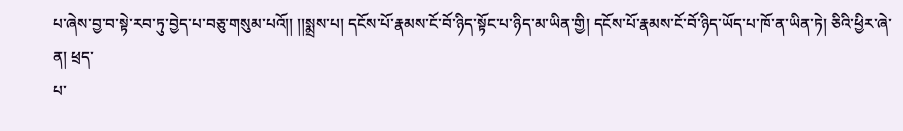པ་ཞེས་བྱ་བ་སྟེ་རབ་ཏུ་བྱེད་པ་བཅུ་གསུམ་པའོ།། །།སྨྲས་པ། དངོས་པོ་རྣམས་ངོ་བོ་ཉིད་སྟོང་པ་ཉིད་མ་ཡིན་གྱི། དངོས་པོ་རྣམས་ངོ་བོ་ཉིད་ཡོད་པ་ཁོ་ན་ཡིན་ཏེ། ཅིའི་ཕྱིར་ཞེ་ན། ཕྲད་
པ་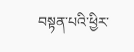བསྟན་པའི་ཕྱིར་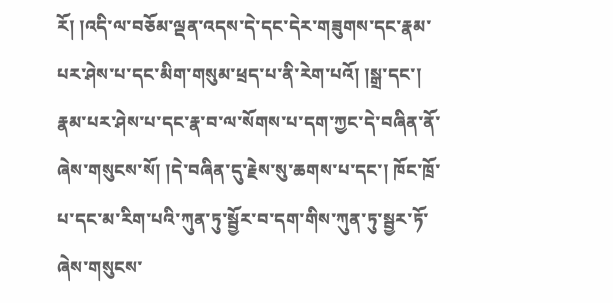རོ། །འདི་ལ་བཅོམ་ལྡན་འདས་དེ་དང་དེར་གཟུགས་དང་རྣམ་པར་ཤེས་པ་དང་མིག་གསུམ་ཕྲད་པ་ནི་རེག་པའོ། །སྒྲ་དང་། རྣམ་པར་ཤེས་པ་དང་རྣ་བ་ལ་སོགས་པ་དག་ཀྱང་དེ་བཞིན་ནོ་ཞེས་གསུངས་སོ། །དེ་བཞིན་དུ་རྗེས་སུ་ཆགས་པ་དང་། ཁོང་ཁྲོ་
པ་དང་མ་རིག་པའི་ཀུན་ཏུ་སྦྱོར་བ་དག་གིས་ཀུན་ཏུ་སྦྱར་ཏོ་ཞེས་གསུངས་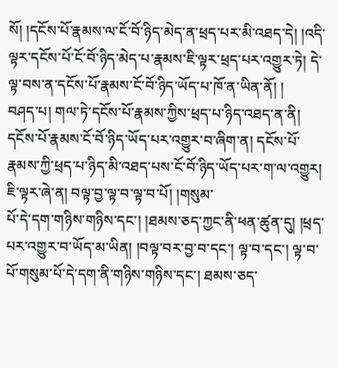སོ། །དངོས་པོ་རྣམས་ལ་ངོ་བོ་ཉིད་མེད་ན་ཕྲད་པར་མི་འཐད་དེ། །འདི་ལྟར་དངོས་པོ་ངོ་བོ་ཉིད་མེད་པ་རྣམས་ཇི་ལྟར་ཕྲད་པར་འགྱུར་ཏེ། དེ་ལྟ་བས་ན་དངོས་པོ་རྣམས་ངོ་བོ་ཉིད་ཡོད་པ་ཁོ་ན་ཡིན་ནོ། །
བཤད་པ། གལ་ཏེ་དངོས་པོ་རྣམས་ཀྱིས་ཕྲད་པ་ཉིད་འཐད་ན་ནི། དངོས་པོ་རྣམས་ངོ་བོ་ཉིད་ཡོད་པར་འགྱུར་བ་ཞིག་ན། དངོས་པོ་རྣམས་ཀྱི་ཕྲད་པ་ཉིད་མི་འཐད་པས་ངོ་བོ་ཉིད་ཡོད་པར་ག་ལ་འགྱུར། ཇི་ལྟར་ཞེ་ན། བལྟ་བྱ་ལྟ་བ་ལྟ་བ་པོ། །གསུམ་
པོ་དེ་དག་གཉིས་གཉིས་དང་། །ཐམས་ཅད་ཀྱང་ནི་ཕན་ཚུན་དུ། །ཕྲད་པར་འགྱུར་བ་ཡོད་མ་ཡིན། །བལྟ་བར་བྱ་བ་དང་། ལྟ་བ་དང་། ལྟ་བ་པོ་གསུམ་པོ་དེ་དག་ནི་གཉིས་གཉིས་དང་། ཐམས་ཅད་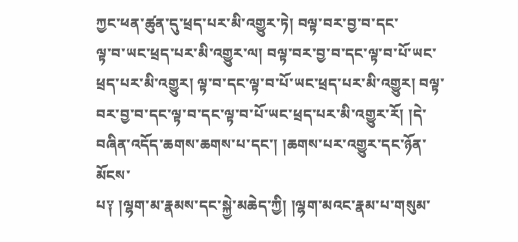ཀྱང་ཕན་ཚུན་དུ་ཕྲད་པར་མི་འགྱུར་ཏེ། བལྟ་བར་བྱ་བ་དང་
ལྟ་བ་ཡང་ཕྲད་པར་མི་འགྱུར་ལ། བལྟ་བར་བྱ་བ་དང་ལྟ་བ་པོ་ཡང་ཕྲད་པར་མི་འགྱུར། ལྟ་བ་དང་ལྟ་བ་པོ་ཡང་ཕྲད་པར་མི་འགྱུར། བལྟ་བར་བྱ་བ་དང་ལྟ་བ་དང་ལྟ་བ་པོ་ཡང་ཕྲད་པར་མི་འགྱུར་རོ། །དེ་བཞིན་འདོད་ཆགས་ཆགས་པ་དང་། །ཆགས་པར་འགྱུར་དང་ཉོན་མོངས་
པ༑ །ལྷག་མ་རྣམས་དང་སྐྱེ་མཆེད་ཀྱི། །ལྷག་མའང་རྣམ་པ་གསུམ་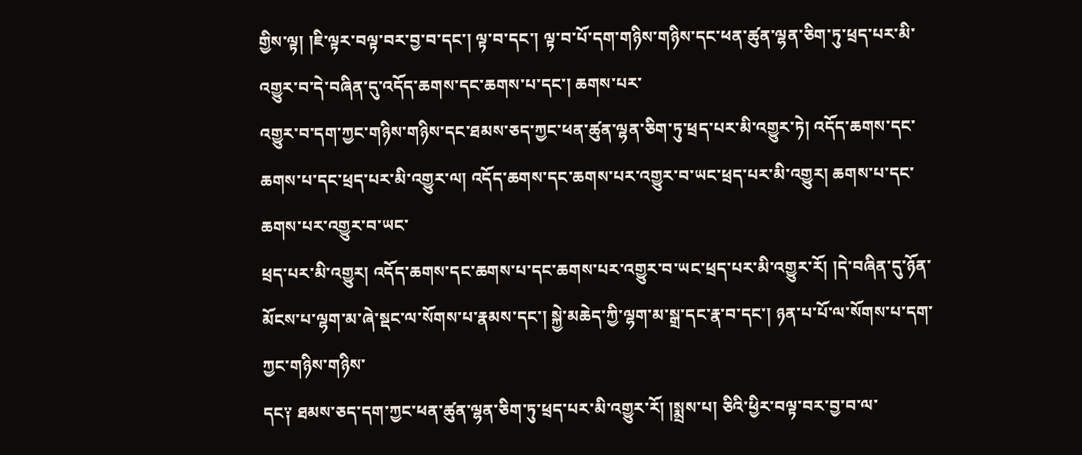གྱིས་ལྟ། །ཇི་ལྟར་བལྟ་བར་བྱ་བ་དང་། ལྟ་བ་དང་། ལྟ་བ་པོ་དག་གཉིས་གཉིས་དང་ཕན་ཚུན་ལྷན་ཅིག་ཏུ་ཕྲད་པར་མི་འགྱུར་བ་དེ་བཞིན་དུ་འདོད་ཆགས་དང་ཆགས་པ་དང་། ཆགས་པར་
འགྱུར་བ་དག་ཀྱང་གཉིས་གཉིས་དང་ཐམས་ཅད་ཀྱང་ཕན་ཚུན་ལྷན་ཅིག་ཏུ་ཕྲད་པར་མི་འགྱུར་ཏེ། འདོད་ཆགས་དང་ཆགས་པ་དང་ཕྲད་པར་མི་འགྱུར་ལ། འདོད་ཆགས་དང་ཆགས་པར་འགྱུར་བ་ཡང་ཕྲད་པར་མི་འགྱུར། ཆགས་པ་དང་ཆགས་པར་འགྱུར་བ་ཡང་
ཕྲད་པར་མི་འགྱུར། འདོད་ཆགས་དང་ཆགས་པ་དང་ཆགས་པར་འགྱུར་བ་ཡང་ཕྲད་པར་མི་འགྱུར་རོ། །དེ་བཞིན་དུ་ཉོན་མོངས་པ་ལྷག་མ་ཞེ་སྡང་ལ་སོགས་པ་རྣམས་དང་། སྐྱེ་མཆེད་ཀྱི་ལྷག་མ་སྒྲ་དང་རྣ་བ་དང་། ཉན་པ་པོ་ལ་སོགས་པ་དག་ཀྱང་གཉིས་གཉིས་
དང༑ ཐམས་ཅད་དག་ཀྱང་ཕན་ཚུན་ལྷན་ཅིག་ཏུ་ཕྲད་པར་མི་འགྱུར་རོ། །སྨྲས་པ། ཅིའི་ཕྱིར་བལྟ་བར་བྱ་བ་ལ་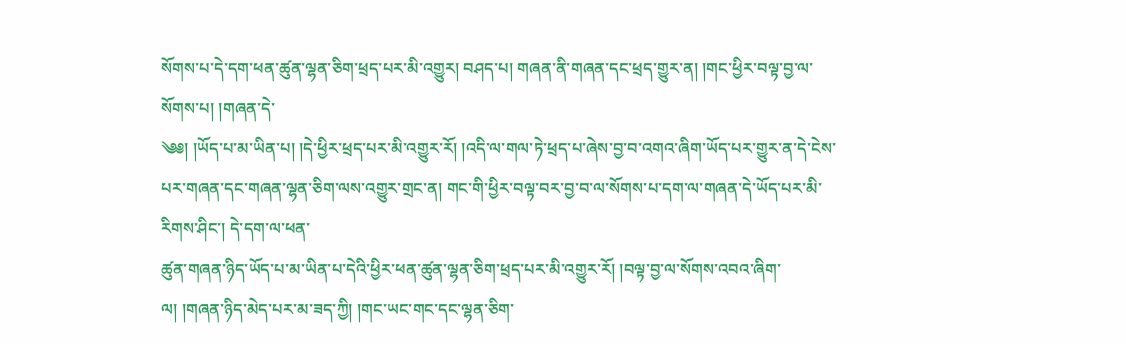སོགས་པ་དེ་དག་ཕན་ཚུན་ལྷན་ཅིག་ཕྲད་པར་མི་འགྱུར། བཤད་པ། གཞན་ནི་གཞན་དང་ཕྲད་གྱུར་ན། །གང་ཕྱིར་བལྟ་བྱ་ལ་སོགས་པ། །གཞན་དེ་
༄༅། །ཡོད་པ་མ་ཡིན་པ། །དེ་ཕྱིར་ཕྲད་པར་མི་འགྱུར་རོ། །འདི་ལ་གལ་ཏེ་ཕྲད་པ་ཞེས་བྱ་བ་འགའ་ཞིག་ཡོད་པར་གྱུར་ན་དེ་ངེས་པར་གཞན་དང་གཞན་ལྷན་ཅིག་ལས་འགྱུར་གྲང་ན། གང་གི་ཕྱིར་བལྟ་བར་བྱ་བ་ལ་སོགས་པ་དག་ལ་གཞན་དེ་ཡོད་པར་མི་རིགས་ཤིང་། དེ་དག་ལ་ཕན་
ཚུན་གཞན་ཉིད་ཡོད་པ་མ་ཡིན་པ་དེའི་ཕྱིར་ཕན་ཚུན་ལྷན་ཅིག་ཕྲད་པར་མི་འགྱུར་རོ། །བལྟ་བྱ་ལ་སོགས་འབའ་ཞིག་ལ། །གཞན་ཉིད་མེད་པར་མ་ཟད་ཀྱི། །གང་ཡང་གང་དང་ལྷན་ཅིག་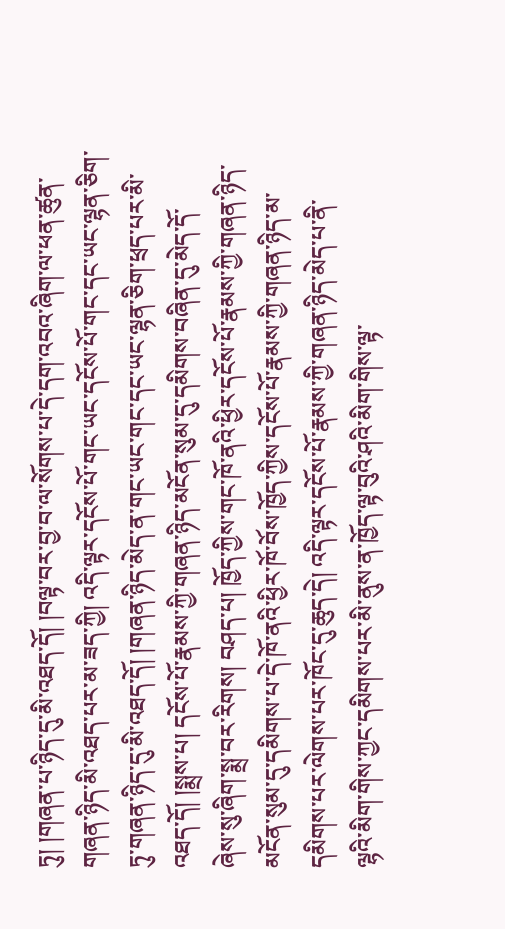ཏུ། །གཞན་པ་ཉིད་དུ་མི་འཐད་དོ། །བལྟ་བར་བྱ་བ་ལ་སོགས་པ་དེ་དག་འབའ་ཞིག་ལ་ཕན་ཚུན་
གཞན་ཉིད་མི་འཐད་པར་མ་ཟད་ཀྱི། འདི་ལྟར་དངོས་པོ་གང་ཡང་དངོས་པོ་གང་དང་ཡང་ལྷན་ཅིག་ཏུ་གཞན་ཉིད་དུ་མི་འཐད་དོ། །གཞན་ཉིད་མེད་ན་གང་ཡང་གང་དང་ཡང་ལྷན་ཅིག་ཕྲད་པར་མི་འཐད་དོ། །སྨྲས་པ། དངོས་པོ་རྣམས་ཀྱི་གཞན་ཉིད་མངོན་སུམ་དུ་དམིགས་བཞིན་དུ་མེད་དོ་
ཞེས་སུ་ཞིག་སྨྲ་བར་རིགས། བཤད་པ། ཁྱོད་ཀྱིས་གང་ཁོ་ནའི་ཕྱིར་དངོས་པོ་རྣམས་ཀྱི་གཞན་ཉིད་མངོན་སུམ་དུ་དམིགས་པ་དེ་ཁོ་ནའི་ཕྱིར་ཁོ་བོས་ཁྱོད་ཀྱིས་དངོས་པོ་རྣམས་ཀྱི་གཞན་ཉིད་མ་དམིགས་པར་ལེགས་པར་ཁོང་དུ་ཆུད་དེ། འདི་ལྟར་དངོས་པོ་རྣམས་ཀྱི་གཞན་ཉིད་མེད་པ་ནི་
ལྷའི་མིག་གིས་ཀྱང་དམིགས་པར་མི་ནུས་ན་ཁྱོད་ལྟ་བུའི་ཤའི་མིག་གིས་ལྟ་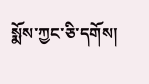སྨོས་ཀྱང་ཅི་དགོས།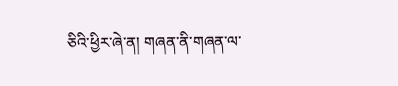ཅིའི་ཕྱིར་ཞེ་ན། གཞན་ནི་གཞན་ལ་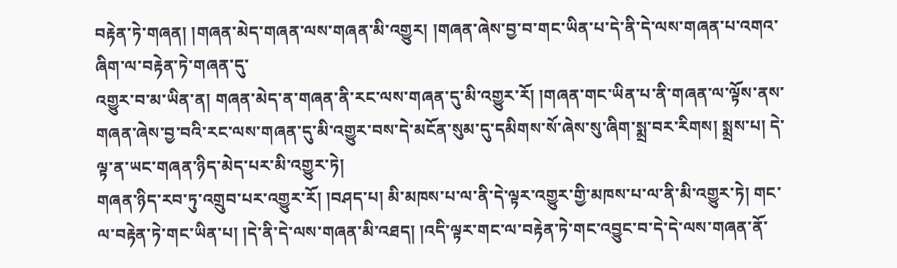བརྟེན་ཏེ་གཞན། །གཞན་མེད་གཞན་ལས་གཞན་མི་འགྱུར། །གཞན་ཞེས་བྱ་བ་གང་ཡིན་པ་དེ་ནི་དེ་ལས་གཞན་པ་འགའ་ཞིག་ལ་བརྟེན་ཏེ་གཞན་དུ་
འགྱུར་བ་མ་ཡིན་ན། གཞན་མེད་ན་གཞན་ནི་རང་ལས་གཞན་དུ་མི་འགྱུར་རོ། །གཞན་གང་ཡིན་པ་ནི་གཞན་ལ་ལྟོས་ནས་གཞན་ཞེས་བྱ་བའི་རང་ལས་གཞན་དུ་མི་འགྱུར་བས་དེ་མངོན་སུམ་དུ་དམིགས་སོ་ཞེས་སུ་ཞིག་སྨྲ་བར་རིགས། སྨྲས་པ། དེ་ལྟ་ན་ཡང་གཞན་ཉིད་མེད་པར་མི་འགྱུར་ཏེ།
གཞན་ཉིད་རབ་ཏུ་འགྲུབ་པར་འགྱུར་རོ། །བཤད་པ། མི་མཁས་པ་ལ་ནི་དེ་ལྟར་འགྱུར་གྱི་མཁས་པ་ལ་ནི་མི་འགྱུར་ཏེ། གང་ལ་བརྟེན་ཏེ་གང་ཡིན་པ། །དེ་ནི་དེ་ལས་གཞན་མི་འཐད། །འདི་ལྟར་གང་ལ་བརྟེན་ཏེ་གང་འབྱུང་བ་དེ་དེ་ལས་གཞན་ནོ་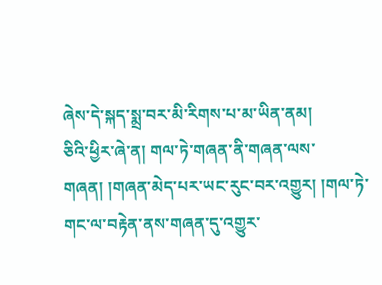ཞེས་དེ་སྐད་སྨྲ་བར་མི་རིགས་པ་མ་ཡིན་ནམ།
ཅིའི་ཕྱིར་ཞེ་ན། གལ་ཏེ་གཞན་ནི་གཞན་ལས་གཞན། །གཞན་མེད་པར་ཡང་རུང་བར་འགྱུར། །གལ་ཏེ་གང་ལ་བརྟེན་ནས་གཞན་དུ་འགྱུར་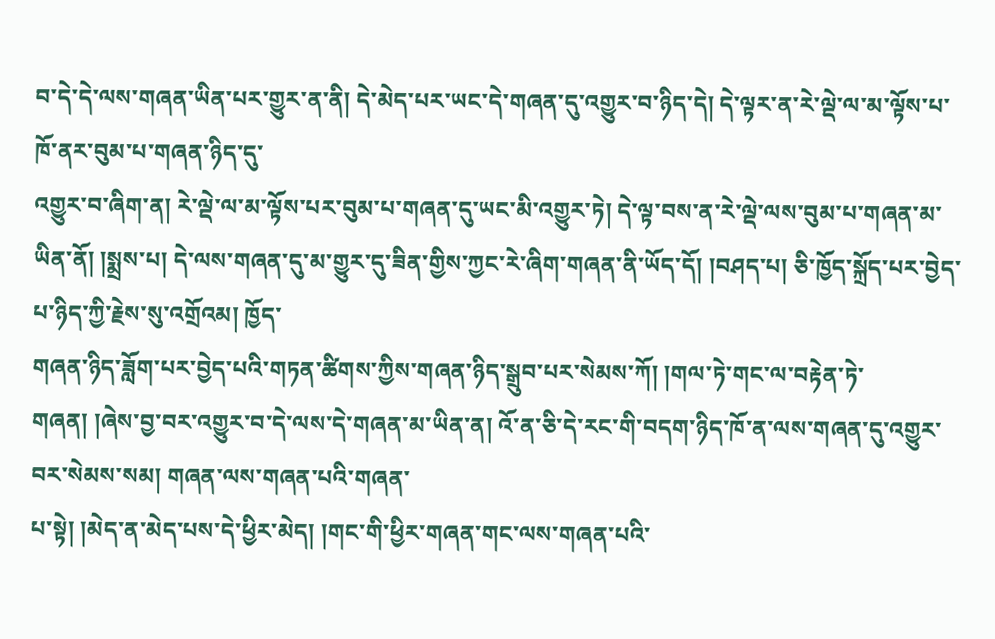བ་དེ་དེ་ལས་གཞན་ཡིན་པར་གྱུར་ན་ནི། དེ་མེད་པར་ཡང་དེ་གཞན་དུ་འགྱུར་བ་ཉིད་དེ། དེ་ལྟར་ན་རེ་ལྡེ་ལ་མ་ལྟོས་པ་ཁོ་ནར་བུམ་པ་གཞན་ཉིད་དུ་
འགྱུར་བ་ཞིག་ན། རེ་ལྡེ་ལ་མ་ལྟོས་པར་བུམ་པ་གཞན་དུ་ཡང་མི་འགྱུར་ཏེ། དེ་ལྟ་བས་ན་རེ་ལྡེ་ལས་བུམ་པ་གཞན་མ་ཡིན་ནོ། །སྨྲས་པ། དེ་ལས་གཞན་དུ་མ་གྱུར་དུ་ཟིན་གྱིས་ཀྱང་རེ་ཞིག་གཞན་ནི་ཡོད་དོ། །བཤད་པ། ཅི་ཁྱོད་སྐྲོད་པར་བྱེད་པ་ཉིད་ཀྱི་རྗེས་སུ་འགྲོའམ། ཁྱོད་
གཞན་ཉིད་ཟློག་པར་བྱེད་པའི་གཏན་ཚིགས་ཀྱིས་གཞན་ཉིད་སྒྲུབ་པར་སེམས་ཀོ། །གལ་ཏེ་གང་ལ་བརྟེན་ཏེ་གཞན། །ཞེས་བྱ་བར་འགྱུར་བ་དེ་ལས་དེ་གཞན་མ་ཡིན་ན། འོ་ན་ཅི་དེ་རང་གི་བདག་ཉིད་ཁོ་ན་ལས་གཞན་དུ་འགྱུར་བར་སེམས་སམ། གཞན་ལས་གཞན་པའི་གཞན་
པ་སྟེ། །མེད་ན་མེད་པས་དེ་ཕྱིར་མེད། །གང་གི་ཕྱིར་གཞན་གང་ལས་གཞན་པའི་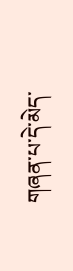གཞན་པ་དེ་མེད་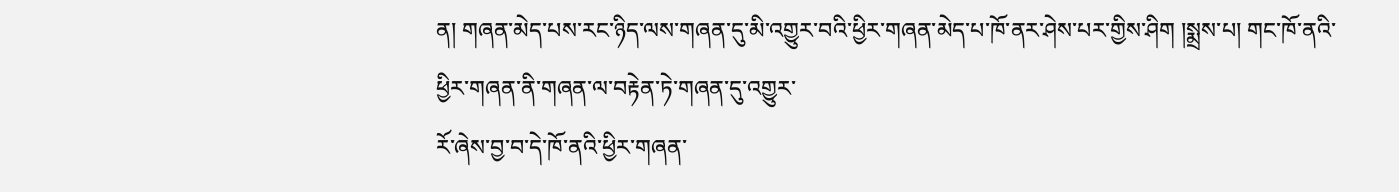ན། གཞན་མེད་པས་རང་ཉིད་ལས་གཞན་དུ་མི་འགྱུར་བའི་ཕྱིར་གཞན་མེད་པ་ཁོ་ནར་ཤེས་པར་གྱིས་ཤིག །སྨྲས་པ། གང་ཁོ་ནའི་ཕྱིར་གཞན་ནི་གཞན་ལ་བརྟེན་ཏེ་གཞན་དུ་འགྱུར་
རོ་ཞེས་བྱ་བ་དེ་ཁོ་ནའི་ཕྱིར་གཞན་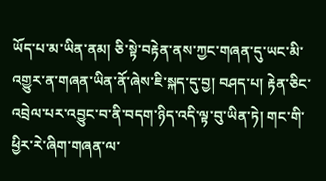ཡོད་པ་མ་ཡིན་ནམ། ཅི་སྟེ་བརྟེན་ནས་ཀྱང་གཞན་དུ་ཡང་མི་འགྱུར་ན་གཞན་ཡིན་ནོ་ཞེས་ཇི་སྐད་དུ་བྱ། བཤད་པ། རྟེན་ཅིང་འབྲེལ་པར་འབྱུང་བ་ནི་བདག་ཉིད་འདི་ལྟ་བུ་ཡིན་ཏེ། གང་གི་ཕྱིར་རེ་ཞིག་གཞན་ལ་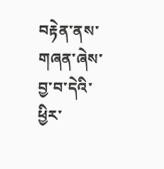བརྟེན་ནས་གཞན་ཞེས་བྱ་བ་དེའི་ཕྱིར་